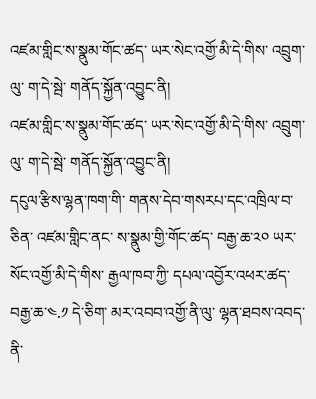འཛམ་གླིང་ས་སྣུམ་གོང་ཚད་ ཡར་སེང་འགྱོ་མི་དེ་གིས་ འབྲུག་ལུ་ ག་དེ་སྦེ་ གནོད་སྐྱོན་འབྱུང་ནི།
འཛམ་གླིང་ས་སྣུམ་གོང་ཚད་ ཡར་སེང་འགྱོ་མི་དེ་གིས་ འབྲུག་ལུ་ ག་དེ་སྦེ་ གནོད་སྐྱོན་འབྱུང་ནི།
དངུལ་རྩིས་ལྷན་ཁག་གི་ གནས་དེབ་གསརཔ་དང་འཁྲིལ་བ་ཅིན་ འཛམ་གླིང་ནང་ ས་སྣུམ་གྱི་གོང་ཚད་ བརྒྱ་ཆ་༢༠ ཡར་སོང་འགྱོ་མི་དེ་གིས་ རྒྱལ་ཁབ་ཀྱི་ དཔལ་འབྱོར་འཕར་ཚད་བརྒྱ་ཆ་༤.༡ དེ་ཅིག་ མར་འབབ་འགྱོ་ནི་ལུ་ ལྷན་ཐབས་འབད་ནི་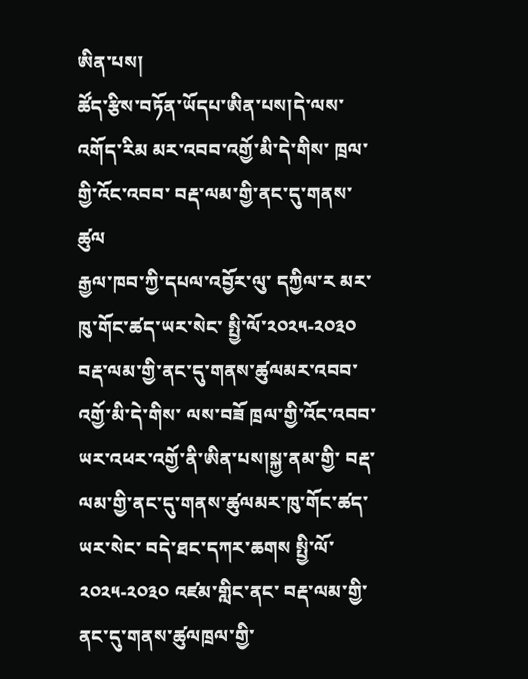ཨིན་པས།
ཚོད་རྩིས་བཏོན་ཡོདཔ་ཨིན་པས།དེ་ལས་ འགོད་རིམ མར་འབབ་འགྱོ་མི་དེ་གིས་ ཁྲལ་གྱི་འོང་འབབ་ བརྡ་ལམ་གྱི་ནང་དུ་གནས་ཚུལ
རྒྱལ་ཁབ་ཀྱི་དཔལ་འབྱོར་ལུ་ དཀྱིལ་ར མར་ཁུ་གོང་ཚད་ཡར་སེང་ སྤྱི་ལོ་༢༠༢༥-༢༠༣༠ བརྡ་ལམ་གྱི་ནང་དུ་གནས་ཚུལམར་འབབ་འགྱོ་མི་དེ་གིས་ ལས་བཟོ ཁྲལ་གྱི་འོང་འབབ་ ཡར་འཕར་འགྱོ་ནི་ཨིན་པས།སྐྱ་ནམ་གྱི་ བརྡ་ལམ་གྱི་ནང་དུ་གནས་ཚུལམར་ཁུ་གོང་ཚད་ཡར་སེང་ བདེ་ཐང་དཀར་ཆགས སྤྱི་ལོ་༢༠༢༥-༢༠༣༠ འཛམ་གླིང་ནང་ བརྡ་ལམ་གྱི་ནང་དུ་གནས་ཚུལཁྲལ་གྱི་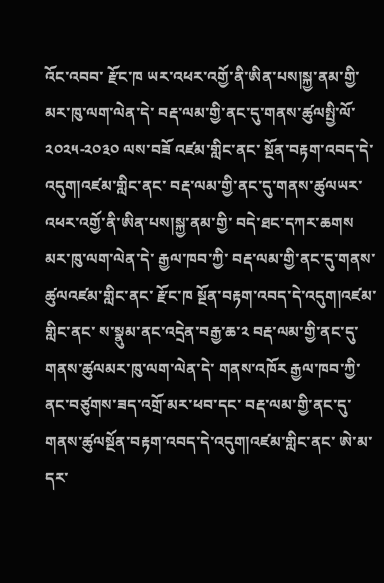འོང་འབབ་ རྫོང་ཁ ཡར་འཕར་འགྱོ་ནི་ཨིན་པས།སྐྱ་ནམ་གྱི་ མར་ཁུ་ལག་ལེན་དེ་ བརྡ་ལམ་གྱི་ནང་དུ་གནས་ཚུལསྤྱི་ལོ་༢༠༢༥-༢༠༣༠ ལས་བཟོ འཛམ་གླིང་ནང་ སྔོན་བརྟག་འབད་དེ་འདུག།འཛམ་གླིང་ནང་ བརྡ་ལམ་གྱི་ནང་དུ་གནས་ཚུལཡར་འཕར་འགྱོ་ནི་ཨིན་པས།སྐྱ་ནམ་གྱི་ བདེ་ཐང་དཀར་ཆགས མར་ཁུ་ལག་ལེན་དེ་ རྒྱལ་ཁབ་ཀྱི་ བརྡ་ལམ་གྱི་ནང་དུ་གནས་ཚུལའཛམ་གླིང་ནང་ རྫོང་ཁ སྔོན་བརྟག་འབད་དེ་འདུག།འཛམ་གླིང་ནང་ ས་སྣུམ་ནང་འདྲེན་བརྒྱ་ཆ་༢ བརྡ་ལམ་གྱི་ནང་དུ་གནས་ཚུལམར་ཁུ་ལག་ལེན་དེ་ གནས་འཁོར རྒྱལ་ཁབ་ཀྱི་ ནང་བཙུགས་ཟད་འགྲོ་མར་ཕབ་དང་ བརྡ་ལམ་གྱི་ནང་དུ་གནས་ཚུལསྔོན་བརྟག་འབད་དེ་འདུག།འཛམ་གླིང་ནང་ ཨེ་མ་དར་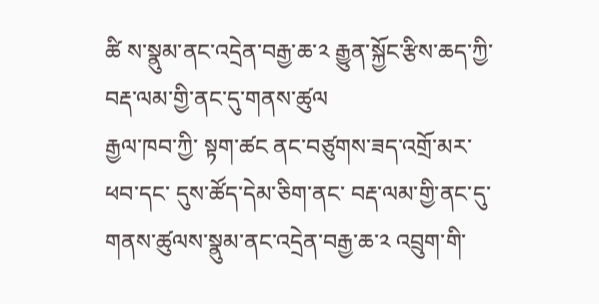ཚི ས་སྣུམ་ནང་འདྲེན་བརྒྱ་ཆ་༢ རྒྱུན་སྐྱོང་རྩིས་ཆད་ཀྱི་ བརྡ་ལམ་གྱི་ནང་དུ་གནས་ཚུལ
རྒྱལ་ཁབ་ཀྱི་ སྟག་ཚང ནང་བཙུགས་ཟད་འགྲོ་མར་ཕབ་དང་ དུས་ཚོད་དེམ་ཅིག་ནང་ བརྡ་ལམ་གྱི་ནང་དུ་གནས་ཚུལས་སྣུམ་ནང་འདྲེན་བརྒྱ་ཆ་༢ འབྲུག་གི་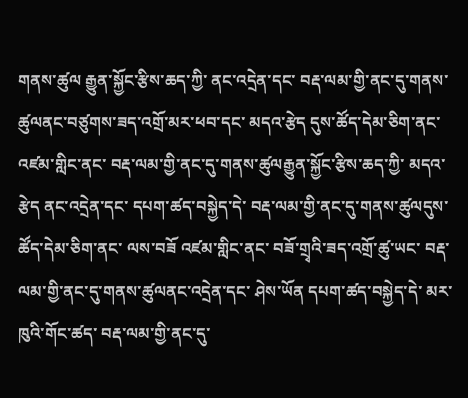གནས་ཚུལ རྒྱུན་སྐྱོང་རྩིས་ཆད་ཀྱི་ ནང་འདྲེན་དང་ བརྡ་ལམ་གྱི་ནང་དུ་གནས་ཚུལནང་བཙུགས་ཟད་འགྲོ་མར་ཕབ་དང་ མདའ་རྩེད དུས་ཚོད་དེམ་ཅིག་ནང་ འཛམ་གླིང་ནང་ བརྡ་ལམ་གྱི་ནང་དུ་གནས་ཚུལརྒྱུན་སྐྱོང་རྩིས་ཆད་ཀྱི་ མདའ་རྩེད ནང་འདྲེན་དང་ དཔག་ཚད་བསྐྱེད་དེ་ བརྡ་ལམ་གྱི་ནང་དུ་གནས་ཚུལདུས་ཚོད་དེམ་ཅིག་ནང་ ལས་བཟོ འཛམ་གླིང་ནང་ བཟོ་གྲྭའི་ཟད་འགྲོ་ཚུ་ཡང་ བརྡ་ལམ་གྱི་ནང་དུ་གནས་ཚུལནང་འདྲེན་དང་ ཤེས་ཡོན དཔག་ཚད་བསྐྱེད་དེ་ མར་ཁུའི་གོང་ཚད་ བརྡ་ལམ་གྱི་ནང་དུ་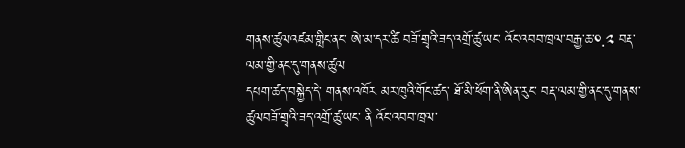གནས་ཚུལའཛམ་གླིང་ནང་ ཨེ་མ་དར་ཚི བཟོ་གྲྭའི་ཟད་འགྲོ་ཚུ་ཡང་ འོང་འབབ་ཁྲལ་བརྒྱ་ཆ་༠.༢ བརྡ་ལམ་གྱི་ནང་དུ་གནས་ཚུལ
དཔག་ཚད་བསྐྱེད་དེ་ གནས་འཁོར མར་ཁུའི་གོང་ཚད་ ཐོ་མི་ཕོག་ནི་ཨིན་རུང་ བརྡ་ལམ་གྱི་ནང་དུ་གནས་ཚུལབཟོ་གྲྭའི་ཟད་འགྲོ་ཚུ་ཡང་ ནི འོང་འབབ་ཁྲལ་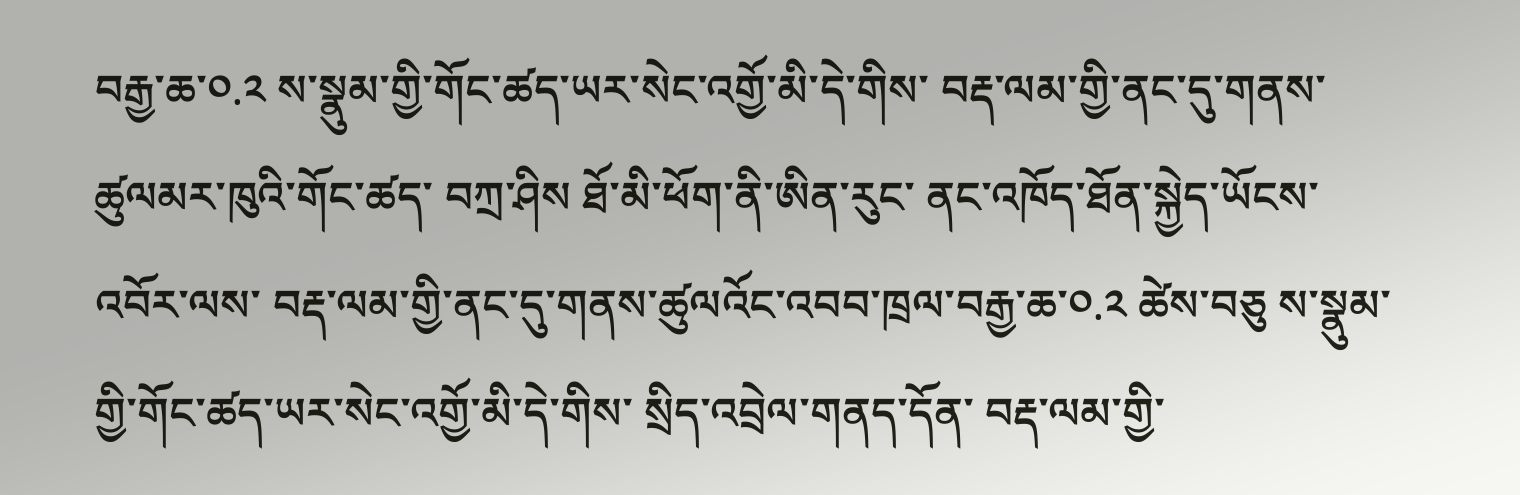བརྒྱ་ཆ་༠.༢ ས་སྣུམ་གྱི་གོང་ཚད་ཡར་སེང་འགྱོ་མི་དེ་གིས་ བརྡ་ལམ་གྱི་ནང་དུ་གནས་ཚུལམར་ཁུའི་གོང་ཚད་ བཀྲ་ཤིས ཐོ་མི་ཕོག་ནི་ཨིན་རུང་ ནང་འཁོད་ཐོན་སྐྱེད་ཡོངས་འབོར་ལས་ བརྡ་ལམ་གྱི་ནང་དུ་གནས་ཚུལའོང་འབབ་ཁྲལ་བརྒྱ་ཆ་༠.༢ ཚེས་བཅུ ས་སྣུམ་གྱི་གོང་ཚད་ཡར་སེང་འགྱོ་མི་དེ་གིས་ སྲིད་འབྲེལ་གནད་དོན་ བརྡ་ལམ་གྱི་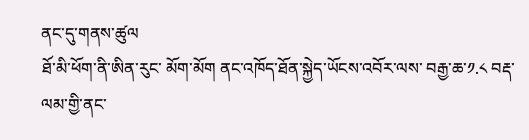ནང་དུ་གནས་ཚུལ
ཐོ་མི་ཕོག་ནི་ཨིན་རུང་ མོག་མོག ནང་འཁོད་ཐོན་སྐྱེད་ཡོངས་འབོར་ལས་ བརྒྱ་ཆ་༡.༨ བརྡ་ལམ་གྱི་ནང་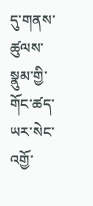དུ་གནས་ཚུལས་སྣུམ་གྱི་གོང་ཚད་ཡར་སེང་འགྱོ་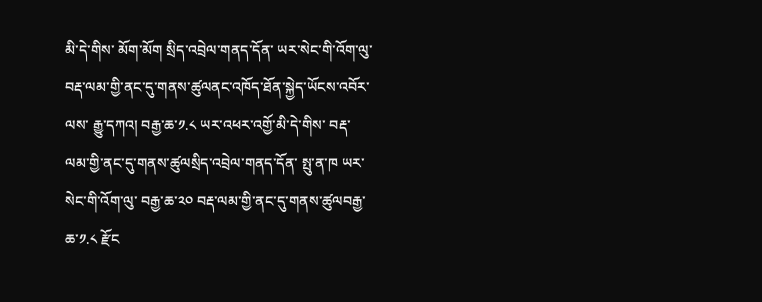མི་དེ་གིས་ མོག་མོག སྲིད་འབྲེལ་གནད་དོན་ ཡར་སེང་གི་འོག་ལུ་ བརྡ་ལམ་གྱི་ནང་དུ་གནས་ཚུལནང་འཁོད་ཐོན་སྐྱེད་ཡོངས་འབོར་ལས་ རྒྱུ་དཀའ། བརྒྱ་ཆ་༡.༨ ཡར་འཕར་འགྱོ་མི་དེ་གིས་ བརྡ་ལམ་གྱི་ནང་དུ་གནས་ཚུལསྲིད་འབྲེལ་གནད་དོན་ སྤུ་ན་ཁ ཡར་སེང་གི་འོག་ལུ་ བརྒྱ་ཆ་༢༠ བརྡ་ལམ་གྱི་ནང་དུ་གནས་ཚུལབརྒྱ་ཆ་༡.༨ རྫོང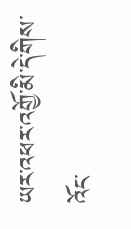ཡར་འཕར་འགྱོ་མི་དེ་གིས་ འོང་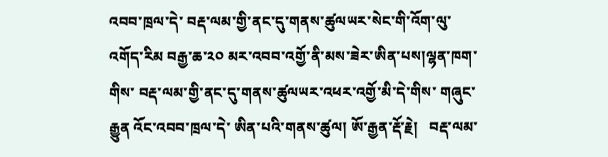འབབ་ཁྲལ་དེ་ བརྡ་ལམ་གྱི་ནང་དུ་གནས་ཚུལཡར་སེང་གི་འོག་ལུ་ འགོད་རིམ བརྒྱ་ཆ་༢༠ མར་འབབ་འགྱོ་ནི་མས་ཟེར་ཨིན་པས།ལྷན་ཁག་གིས་ བརྡ་ལམ་གྱི་ནང་དུ་གནས་ཚུལཡར་འཕར་འགྱོ་མི་དེ་གིས་ གཞུང་རྒྱུན འོང་འབབ་ཁྲལ་དེ་ ཨིན་པའི་གནས་ཚུལ། ཨོ་རྒྱན་རྡོ་རྗེ།   བརྡ་ལམ་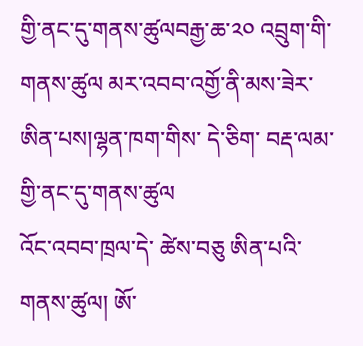གྱི་ནང་དུ་གནས་ཚུལབརྒྱ་ཆ་༢༠ འབྲུག་གི་གནས་ཚུལ མར་འབབ་འགྱོ་ནི་མས་ཟེར་ཨིན་པས།ལྷན་ཁག་གིས་ དེ་ཅིག་ བརྡ་ལམ་གྱི་ནང་དུ་གནས་ཚུལ
འོང་འབབ་ཁྲལ་དེ་ ཚེས་བཅུ ཨིན་པའི་གནས་ཚུལ། ཨོ་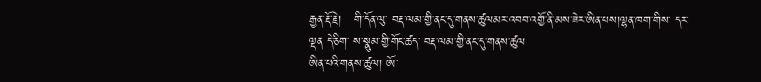རྒྱན་རྡོ་རྗེ།   གི་དོན་ལུ་ བརྡ་ལམ་གྱི་ནང་དུ་གནས་ཚུལམར་འབབ་འགྱོ་ནི་མས་ཟེར་ཨིན་པས།ལྷན་ཁག་གིས་ དར་ལྡན དེ་ཅིག་ ས་སྣུམ་གྱི་གོང་ཚད་ བརྡ་ལམ་གྱི་ནང་དུ་གནས་ཚུལ
ཨིན་པའི་གནས་ཚུལ། ཨོ་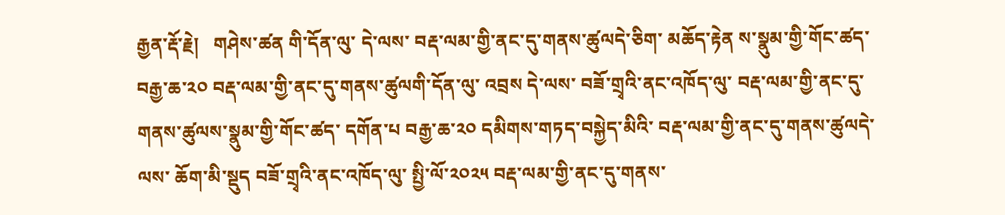རྒྱན་རྡོ་རྗེ།   གཤེས་ཚན གི་དོན་ལུ་ དེ་ལས་ བརྡ་ལམ་གྱི་ནང་དུ་གནས་ཚུལདེ་ཅིག་ མཆོད་རྟེན ས་སྣུམ་གྱི་གོང་ཚད་ བརྒྱ་ཆ་༢༠ བརྡ་ལམ་གྱི་ནང་དུ་གནས་ཚུལགི་དོན་ལུ་ འབྲས དེ་ལས་ བཟོ་གྲྭའི་ནང་འཁོད་ལུ་ བརྡ་ལམ་གྱི་ནང་དུ་གནས་ཚུལས་སྣུམ་གྱི་གོང་ཚད་ དགོན་པ བརྒྱ་ཆ་༢༠ དམིགས་གཏད་བསྐྱེད་མིའི་ བརྡ་ལམ་གྱི་ནང་དུ་གནས་ཚུལདེ་ལས་ ཆོག་མི་སྡུད བཟོ་གྲྭའི་ནང་འཁོད་ལུ་ སྤྱི་ལོ་༢༠༢༥ བརྡ་ལམ་གྱི་ནང་དུ་གནས་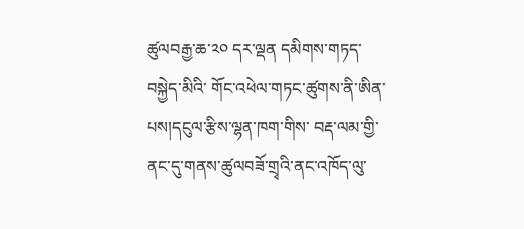ཚུལབརྒྱ་ཆ་༢༠ དར་ལྡན དམིགས་གཏད་བསྐྱེད་མིའི་ གོང་འཕེལ་གཏང་ཚུགས་ནི་ཨིན་པས།དངུལ་རྩིས་ལྷན་ཁག་གིས་ བརྡ་ལམ་གྱི་ནང་དུ་གནས་ཚུལབཟོ་གྲྭའི་ནང་འཁོད་ལུ་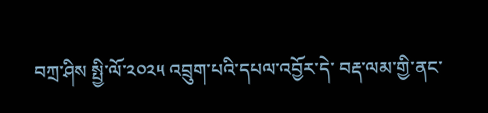བཀྲ་ཤིས སྤྱི་ལོ་༢༠༢༥ འབྲུག་པའི་དཔལ་འབྱོར་དེ་ བརྡ་ལམ་གྱི་ནང་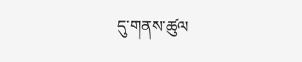དུ་གནས་ཚུལ